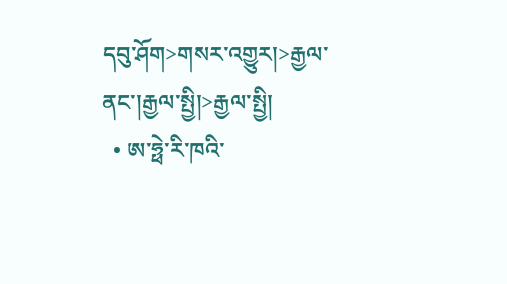དབུ་ཤོག>གསར་འགྱུར།>རྒྱལ་ནང་།རྒྱལ་སྤྱི།>རྒྱལ་སྤྱི།
  • ཨ་ཧྥེ་རི་ཁའི་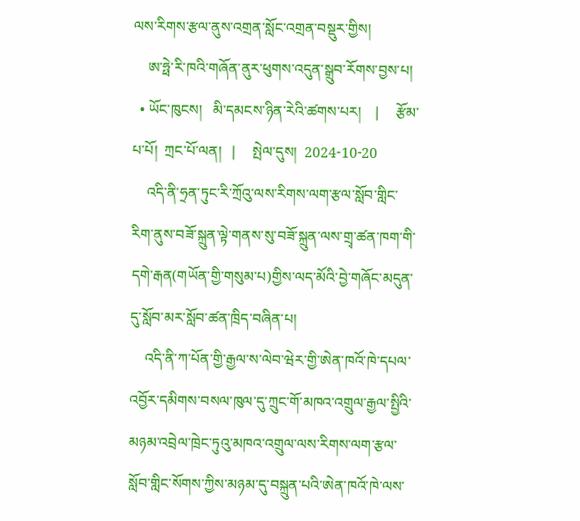ལས་རིགས་རྩལ་ནུས་འགྲན་སློང་འགྲན་བསྡུར་གྱིས།
    ཨ་ཧྥེ་རི་ཁའི་གཞོན་ནུར་ཕུགས་འདུན་སྒྲུབ་རོགས་བྱས་པ།
  • ཡོང་ཁུངས།   མི་དམངས་ཉིན་རེའི་ཚགས་པར།    |     རྩོམ་པ་པོ།  ཀྲང་པོ་ལན།   |     སྤེལ་དུས།  2024-10-20
    འདི་ནི་ཧྲན་ཏུང་རི་ཀྲོའུ་ལས་རིགས་ལག་རྩལ་སློབ་གླིང་རིག་ནུས་བཟོ་སྐྲུན་ལྟེ་གནས་སུ་བཟོ་སྐྲུན་ལས་གྲྭ་ཚན་ཁག་གི་དགེ་རྒན(གཡོན་གྱི་གསུམ་པ)གྱིས་ལད་མོའི་བྱེ་གཞོང་མདུན་དུ་སློབ་མར་སློབ་ཚན་ཁྲིད་བཞིན་པ།
    འདི་ནི་ཀ་པོན་གྱི་རྒྱལ་ས་ལེབ་ཝེར་གྱི་ཨེན་ཁའོ་ཁེ་དཔལ་འབྱོར་དམིགས་བསལ་ཁུལ་དུ་ཀྲུང་གོ་མཁའ་འགྲུལ་རྒྱལ་སྤྱིའི་མཉམ་འབྲེལ་ཁྲེང་ཏུའུ་མཁའ་འགྲུལ་ལས་རིགས་ལག་རྩལ་སློབ་གླིང་སོགས་ཀྱིས་མཉམ་དུ་བསྐྲུན་པའི་ཨེན་ཁའོ་ཁེ་ལས་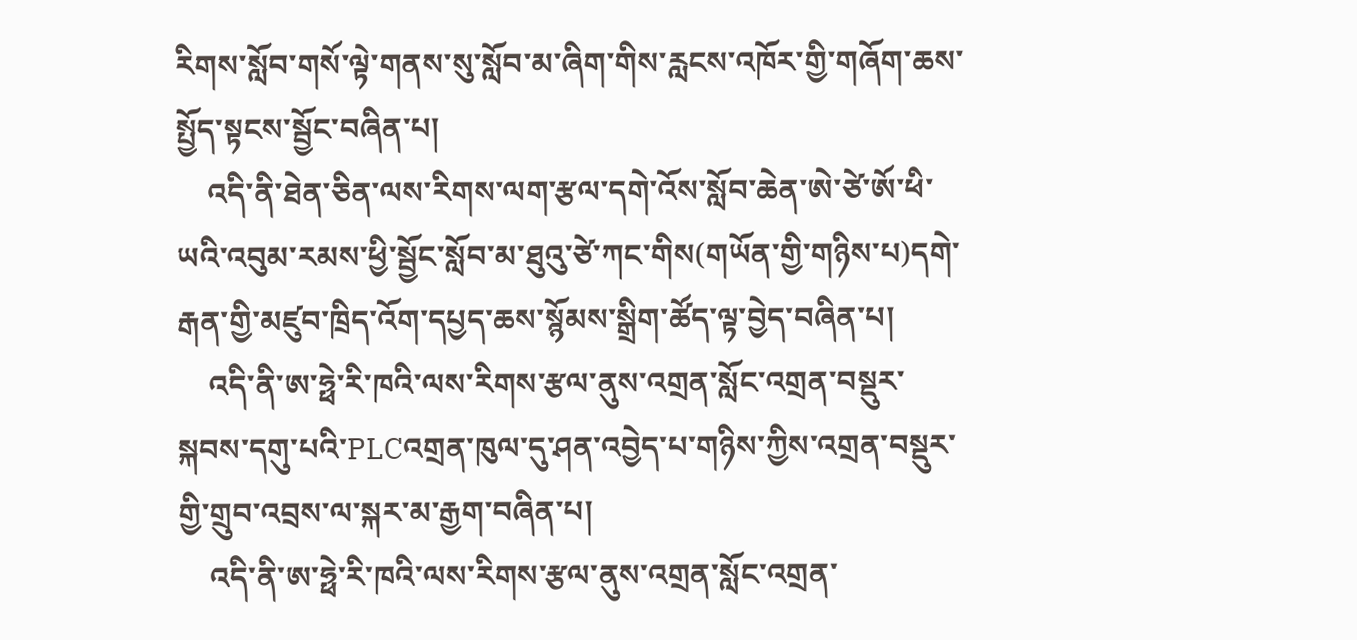རིགས་སློབ་གསོ་ལྟེ་གནས་སུ་སློབ་མ་ཞིག་གིས་རླངས་འཁོར་གྱི་གཞོག་ཆས་སྤྱོད་སྟངས་སྦྱོང་བཞིན་པ།
    འདི་ནི་ཐེན་ཅིན་ལས་རིགས་ལག་རྩལ་དགེ་འོས་སློབ་ཆེན་ཨེ་ཙེ་ཨོ་ཕི་ཡའི་འབུམ་རམས་ཕྱི་སྦྱོང་སློབ་མ་ཐུའུ་ཙེ་ཀང་གིས(གཡོན་གྱི་གཉིས་པ)དགེ་རྒན་གྱི་མཛུབ་ཁྲིད་འོག་དཔྱད་ཆས་སྙོམས་སྒྲིག་ཚོད་ལྟ་བྱེད་བཞིན་པ།
    འདི་ནི་ཨ་ཧྥེ་རི་ཁའི་ལས་རིགས་རྩལ་ནུས་འགྲན་སློང་འགྲན་བསྡུར་སྐབས་དགུ་པའི་PLCའགྲན་ཁུལ་དུ་ཤན་འབྱེད་པ་གཉིས་ཀྱིས་འགྲན་བསྡུར་གྱི་གྲུབ་འབྲས་ལ་སྐར་མ་རྒྱག་བཞིན་པ།
    འདི་ནི་ཨ་ཧྥེ་རི་ཁའི་ལས་རིགས་རྩལ་ནུས་འགྲན་སློང་འགྲན་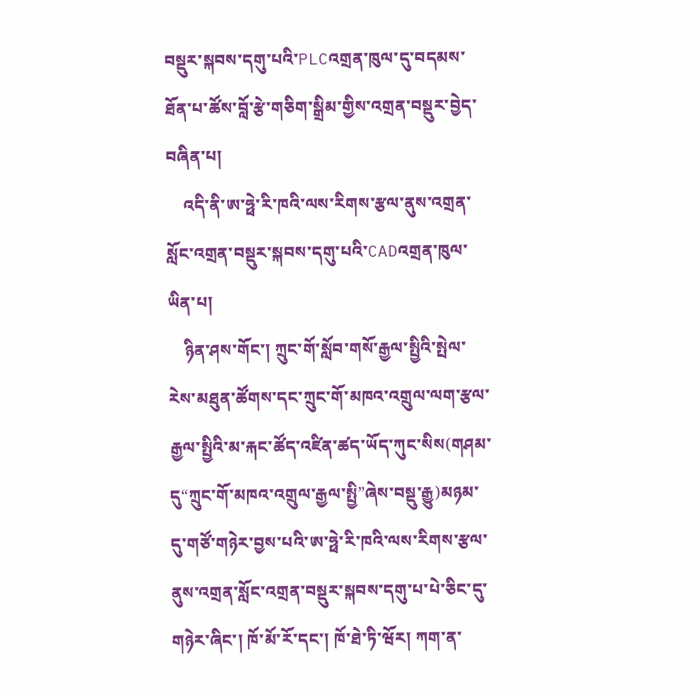བསྡུར་སྐབས་དགུ་པའི་PLCའགྲན་ཁུལ་དུ་བདམས་ཐོན་པ་ཚོས་བློ་རྩེ་གཅིག་སྒྲིམ་གྱིས་འགྲན་བསྡུར་བྱེད་བཞིན་པ།
    འདི་ནི་ཨ་ཧྥེ་རི་ཁའི་ལས་རིགས་རྩལ་ནུས་འགྲན་སློང་འགྲན་བསྡུར་སྐབས་དགུ་པའི་CADའགྲན་ཁུལ་ཡིན་པ།
    ཉིན་ཤས་གོང་། ཀྲུང་གོ་སློབ་གསོ་རྒྱལ་སྤྱིའི་སྤེལ་རེས་མཐུན་ཚོགས་དང་ཀྲུང་གོ་མཁའ་འགྲུལ་ལག་རྩལ་རྒྱལ་སྤྱིའི་མ་རྐང་ཚོད་འཛིན་ཚད་ཡོད་ཀུང་སིས(གཤམ་དུ“ཀྲུང་གོ་མཁའ་འགྲུལ་རྒྱལ་སྤྱི”ཞེས་བསྡུ་རྒྱུ)མཉམ་དུ་གཙོ་གཉེར་བྱས་པའི་ཨ་ཧྥེ་རི་ཁའི་ལས་རིགས་རྩལ་ནུས་འགྲན་སློང་འགྲན་བསྡུར་སྐབས་དགུ་པ་པེ་ཅིང་དུ་གཉེར་ཞིང་། ཁོ་མོ་རོ་དང་། ཁོ་ཐེ་ཏི་ཝོར། ཀག་ན་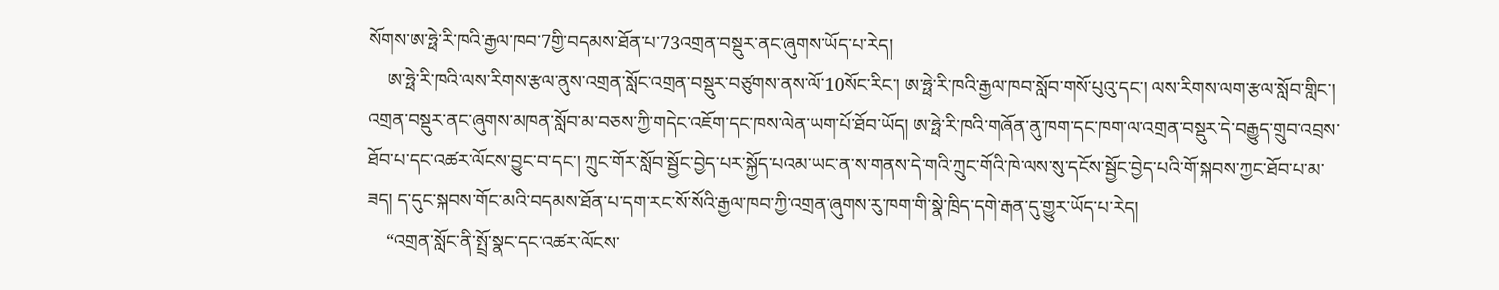སོགས་ཨ་ཧྥེ་རི་ཁའི་རྒྱལ་ཁབ་7གྱི་བདམས་ཐོན་པ་73འགྲན་བསྡུར་ནང་ཞུགས་ཡོད་པ་རེད།
    ཨ་ཧྥེ་རི་ཁའི་ལས་རིགས་རྩལ་ནུས་འགྲན་སློང་འགྲན་བསྡུར་བཙུགས་ནས་ལོ་10སོང་རིང་། ཨ་ཧྥེ་རི་ཁའི་རྒྱལ་ཁབ་སློབ་གསོ་པུའུ་དང་། ལས་རིགས་ལག་རྩལ་སློབ་གླིང་། འགྲན་བསྡུར་ནང་ཞུགས་མཁན་སློབ་མ་བཅས་ཀྱི་གདེང་འཇོག་དང་ཁས་ལེན་ཡག་པོ་ཐོབ་ཡོད། ཨ་ཧྥེ་རི་ཁའི་གཞོན་ནུ་ཁག་དང་ཁག་ལ་འགྲན་བསྡུར་དེ་བརྒྱུད་གྲུབ་འབྲས་ཐོབ་པ་དང་འཚར་ལོངས་བྱུང་བ་དང་། ཀྲུང་གོར་སློབ་སྦྱོང་བྱེད་པར་སྐྱོད་པའམ་ཡང་ན་ས་གནས་དེ་གའི་ཀྲུང་གོའི་ཁེ་ལས་སུ་དངོས་སྦྱོང་བྱེད་པའི་གོ་སྐབས་ཀྱང་ཐོབ་པ་མ་ཟད། ད་དུང་སྐབས་གོང་མའི་བདམས་ཐོན་པ་དག་རང་སོ་སོའི་རྒྱལ་ཁབ་ཀྱི་འགྲན་ཞུགས་རུ་ཁག་གི་སྣེ་ཁྲིད་དགེ་རྒན་དུ་གྱུར་ཡོད་པ་རེད།
    “འགྲན་སློང་ནི་སྤྲོ་སྣང་དང་འཚར་ལོངས་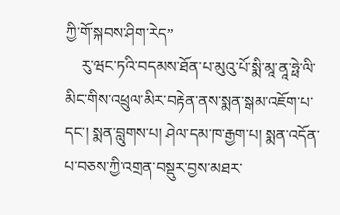ཀྱི་གོ་སྐབས་ཤིག་རེད”
    རུ་ཝང་ཏའི་བདམས་ཐོན་པ་མུའུ་པོ་སྨི་མཱ་ནཱ་ཧྥེ་ལི་མིང་གིས་འཕྲུལ་མིར་བརྟེན་ནས་སྨན་སྒམ་འཇོག་པ་དང་། སྨན་བླུགས་པ། ཤེལ་དམ་ཁ་རྒྱག་པ། སྨན་འདོན་པ་བཅས་ཀྱི་འགྲན་བསྡུར་བྱས་མཐར་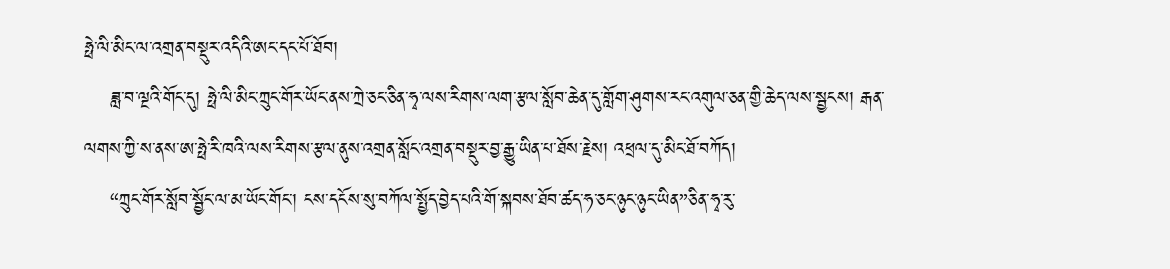ཧྥེ་ལི་མིང་ལ་འགྲན་བསྡུར་འདིའི་ཨང་དང་པོ་ཐོབ།
    ཟླ་བ་ལྔའི་གོང་དུ། ཧྥེ་ལི་མིང་ཀྲུང་གོར་ཡོང་ནས་ཀྲེ་ཅང་ཅིན་ཧྭ་ལས་རིགས་ལག་རྩལ་སློབ་ཆེན་དུ་གློག་ཤུགས་རང་འགུལ་ཅན་གྱི་ཆེད་ལས་སྦྱངས། རྒན་ལགས་ཀྱི་ས་ནས་ཨ་ཧྥེ་རི་ཁའི་ལས་རིགས་རྩལ་ནུས་འགྲན་སློང་འགྲན་བསྡུར་བྱ་རྒྱུ་ཡིན་པ་ཐོས་རྗེས། འཕྲལ་དུ་མིང་ཐོ་བཀོད།
    “ཀྲུང་གོར་སློབ་སྦྱོང་ལ་མ་ཡོང་གོང་། ངས་དངོས་སུ་བཀོལ་སྤྱོད་བྱེད་པའི་གོ་སྐབས་ཐོབ་ཚད་ཧ་ཅང་ཉུང་ཉུང་ཡིན”ཅིན་ཧྭ་རུ་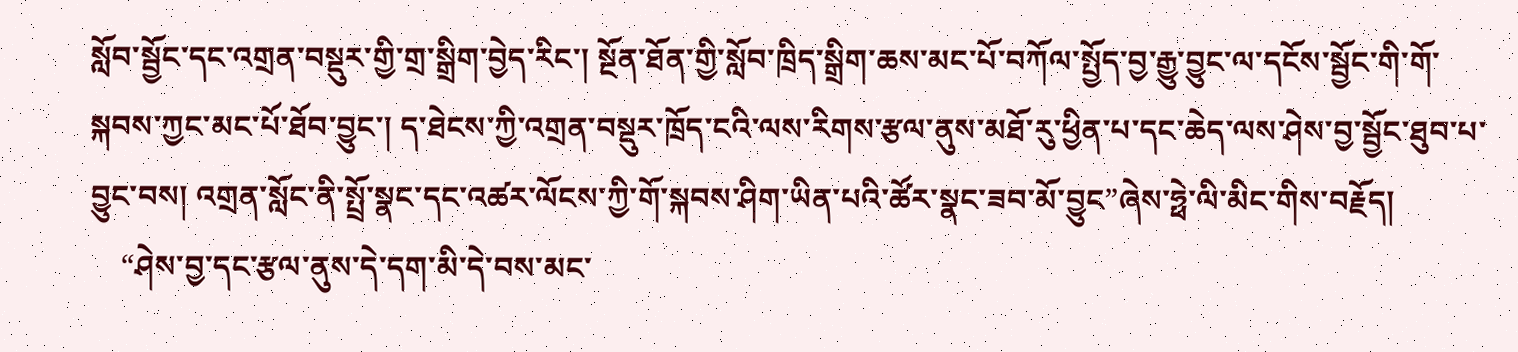སློབ་སྦྱོང་དང་འགྲན་བསྡུར་གྱི་གྲ་སྒྲིག་བྱེད་རིང་། སྔོན་ཐོན་གྱི་སློབ་ཁྲིད་སྒྲིག་ཆས་མང་པོ་བཀོལ་སྤྱོད་བྱ་རྒྱུ་བྱུང་ལ་དངོས་སྦྱོང་གི་གོ་སྐབས་ཀྱང་མང་པོ་ཐོབ་བྱུང་། ད་ཐེངས་ཀྱི་འགྲན་བསྡུར་ཁྲོད་ངའི་ལས་རིགས་རྩལ་ནུས་མཐོ་རུ་ཕྱིན་པ་དང་ཆེད་ལས་ཤེས་བྱ་སྦྱོང་ཐུབ་པ་བྱུང་བས། འགྲན་སློང་ནི་སྤྲོ་སྣང་དང་འཚར་ལོངས་ཀྱི་གོ་སྐབས་ཤིག་ཡིན་པའི་ཚོར་སྣང་ཟབ་མོ་བྱུང”ཞེས་ཧྥེ་ལི་མིང་གིས་བརྗོད།
    “ཤེས་བྱ་དང་རྩལ་ནུས་དེ་དག་མི་དེ་བས་མང་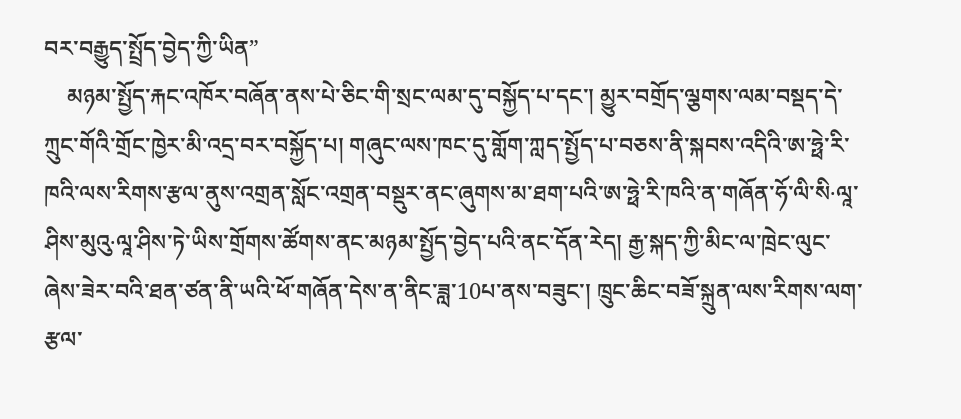བར་བརྒྱུད་སྤྲོད་བྱེད་ཀྱི་ཡིན”
    མཉམ་སྤྱོད་རྐང་འཁོར་བཞོན་ནས་པེ་ཅིང་གི་སྲང་ལམ་དུ་བསྐྱོད་པ་དང་། མྱུར་བགྲོད་ལྕགས་ལམ་བསྡད་དེ་ཀྲུང་གོའི་གྲོང་ཁྱེར་མི་འདྲ་བར་བསྐྱོད་པ། གཞུང་ལས་ཁང་དུ་གློག་ཀླད་སྤྱོད་པ་བཅས་ནི་སྐབས་འདིའི་ཨ་ཧྥེ་རི་ཁའི་ལས་རིགས་རྩལ་ནུས་འགྲན་སློང་འགྲན་བསྡུར་ནང་ཞུགས་མ་ཐག་པའི་ཨ་ཧྥེ་རི་ཁའི་ན་གཞོན་ཧོ་ལི་སི·ལཱ་ཤིས་མུའུ·ལཱ་ཤིས་ཏེ་ཡིས་གྲོགས་ཚོགས་ནང་མཉམ་སྤྱོད་བྱེད་པའི་ནང་དོན་རེད། རྒྱ་སྐད་ཀྱི་མིང་ལ་ཁྲེང་ལུང་ཞེས་ཟེར་བའི་ཐན་ཙན་ནི་ཡའི་ཕོ་གཞོན་དེས་ན་ནིང་ཟླ་10པ་ནས་བཟུང་། ཁྲུང་ཆིང་བཟོ་སྐྲུན་ལས་རིགས་ལག་རྩལ་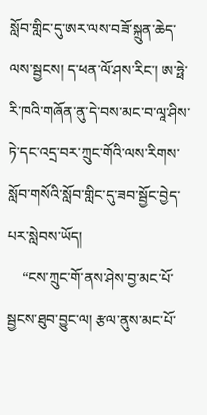སློབ་གླིང་དུ་ཨར་ལས་བཟོ་སྐྲུན་ཆེད་ལས་སྦྱངས། ད་ཕན་ལོ་ཤས་རིང་། ཨ་ཧྥེ་རི་ཁའི་གཞོན་ནུ་དེ་བས་མང་བ་ལཱ་ཤིས་ཏེ་དང་འདྲ་བར་ཀྲུང་གོའི་ལས་རིགས་སློབ་གསོའི་སློབ་གླིང་དུ་ཟབ་སྦྱོང་བྱེད་པར་སླེབས་ཡོད།
    “ངས་ཀྲུང་གོ་ནས་ཤེས་བྱ་མང་པོ་སྦྱངས་ཐུབ་བྱུང་ལ། རྩལ་ནུས་མང་པོ་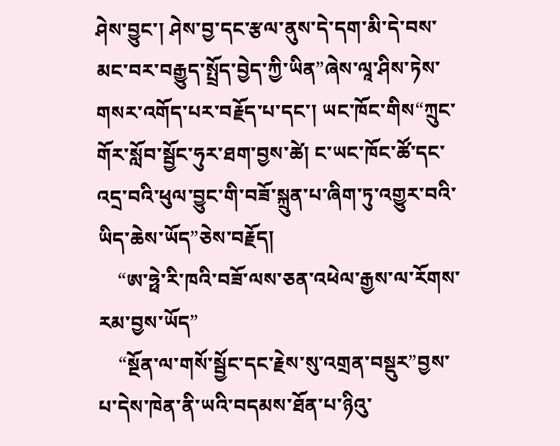ཤེས་བྱུང་། ཤེས་བྱ་དང་རྩལ་ནུས་དེ་དག་མི་དེ་བས་མང་བར་བརྒྱུད་སྤྲོད་བྱེད་ཀྱི་ཡིན”ཞེས་ལཱ་ཤིས་ཏེས་གསར་འགོད་པར་བརྗོད་པ་དང་། ཡང་ཁོང་གིས“ཀྲུང་གོར་སློབ་སྦྱོང་ཧུར་ཐག་བྱས་ཚེ། ང་ཡང་ཁོང་ཚོ་དང་འདྲ་བའི་ཕུལ་བྱུང་གི་བཟོ་སྐྲུན་པ་ཞིག་ཏུ་འགྱུར་བའི་ཡིད་ཆེས་ཡོད”ཅེས་བརྗོད།
    “ཨ་ཧྥེ་རི་ཁའི་བཟོ་ལས་ཅན་འཕེལ་རྒྱས་ལ་རོགས་རམ་བྱས་ཡོད”
    “སྔོན་ལ་གསོ་སྦྱོང་དང་རྗེས་སུ་འགྲན་བསྡུར”བྱས་པ་དེས་ཁེན་ནི་ཡའི་བདམས་ཐོན་པ་ཉིའུ་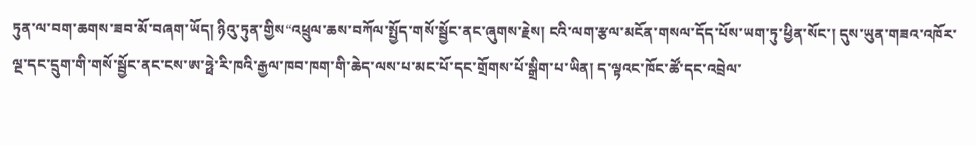ཏུན་ལ་བག་ཆགས་ཟབ་མོ་བཞག་ཡོད། ཉིའུ་ཏུན་གྱིས“འཕྲུལ་ཆས་བཀོལ་སྤྱོད་གསོ་སྦྱོང་ནང་ཞུགས་རྗེས། ངའི་ལག་རྩལ་མངོན་གསལ་དོད་པོས་ཡག་ཏུ་ཕྱིན་སོང་། དུས་ཡུན་གཟའ་འཁོར་ལྔ་དང་དྲུག་གི་གསོ་སྦྱོང་ནང་ངས་ཨ་ཧྥེ་རི་ཁའི་རྒྱལ་ཁབ་ཁག་གི་ཆེད་ལས་པ་མང་པོ་དང་གྲོགས་པོ་སྒྲིག་པ་ཡིན། ད་ལྟའང་ཁོང་ཚོ་དང་འབྲེལ་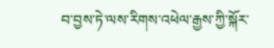བ་བྱས་ཏེ་ལས་རིགས་འཕེལ་རྒྱས་ཀྱི་སྐོར་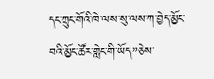དང་ཀྲུང་གོའི་ཁེ་ལས་སུ་ལས་ཀ་བྱེད་མྱོང་བའི་མྱོང་ཚོར་གླེང་གི་ཡོད”ཅེས་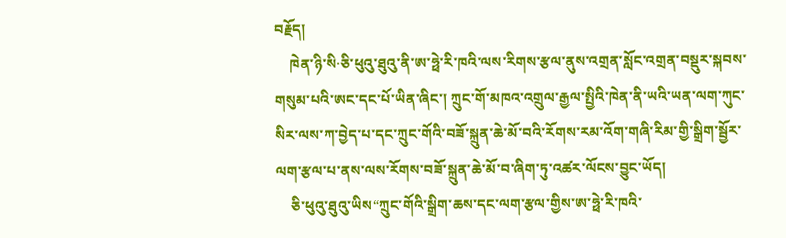བརྗོད།
    ཁེན་ཉི་སི·ཅི་ཕུའུ་ཐུའུ་ནི་ཨ་ཧྥེ་རི་ཁའི་ལས་རིགས་རྩལ་ནུས་འགྲན་སློང་འགྲན་བསྡུར་སྐབས་གསུམ་པའི་ཨང་དང་པོ་ཡིན་ཞིང་། ཀྲུང་གོ་མཁའ་འགྲུལ་རྒྱལ་སྤྱིའི་ཁེན་ནི་ཡའི་ཡན་ལག་ཀུང་སིར་ལས་ཀ་བྱེད་པ་དང་ཀྲུང་གོའི་བཟོ་སྐྲུན་ཆེ་མོ་བའི་རོགས་རམ་འོག་གཞི་རིམ་གྱི་སྒྲིག་སྦྱོར་ལག་རྩལ་པ་ནས་ལས་རོགས་བཟོ་སྐྲུན་ཆེ་མོ་བ་ཞིག་ཏུ་འཚར་ལོངས་བྱུང་ཡོད།
    ཅི་ཕུའུ་ཐུའུ་ཡིས“ཀྲུང་གོའི་སྒྲིག་ཆས་དང་ལག་རྩལ་གྱིས་ཨ་ཧྥེ་རི་ཁའི་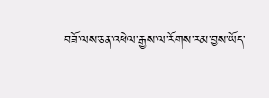བཟོ་ལས་ཅན་འཕེལ་རྒྱས་ལ་རོགས་རམ་བྱས་ཡོད་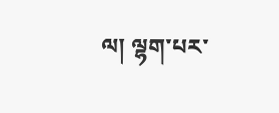ལ། ལྷག་པར་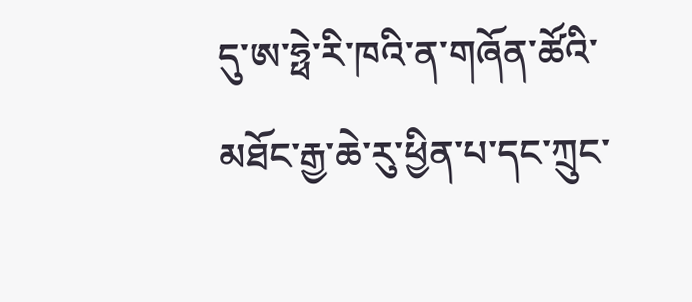དུ་ཨ་ཧྥེ་རི་ཁའི་ན་གཞོན་ཚོའི་མཐོང་རྒྱ་ཆེ་རུ་ཕྱིན་པ་དང་ཀྲུང་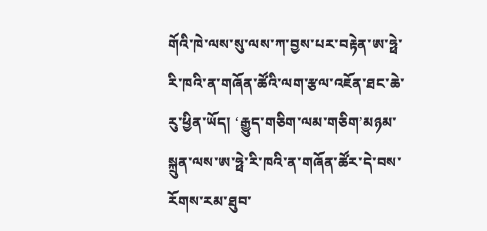གོའི་ཁེ་ལས་སུ་ལས་ཀ་བྱས་པར་བརྟེན་ཨ་ཧྥེ་རི་ཁའི་ན་གཞོན་ཚོའི་ལག་རྩལ་འཇོན་ཐང་ཆེ་རུ་ཕྱིན་ཡོད། ‘རྒྱུད་གཅིག་ལམ་གཅིག’མཉམ་སྐྲུན་ལས་ཨ་ཧྥེ་རི་ཁའི་ན་གཞོན་ཚོར་དེ་བས་རོགས་རམ་ཐུབ་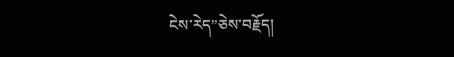ངེས་རེད”ཅེས་བརྗོད།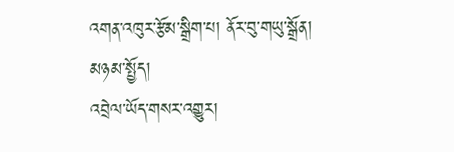འགན་འཁུར་རྩོམ་སྒྲིག་པ། ནོར་བུ་གཡུ་སྒྲོན།
མཉམ་སྤྱོད།
འབྲེལ་ཡོད་གསར་འགྱུར།